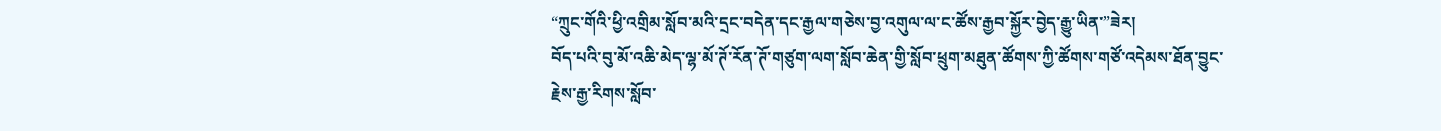“ཀྲུང་གོའི་ཕྱི་འགྲིམ་སློབ་མའི་དྲང་བདེན་དང་རྒྱལ་གཅེས་བྱ་འགུལ་ལ་ང་ཚོས་རྒྱབ་སྐྱོར་བྱེད་རྒྱུ་ཡིན་”ཟེར།
བོད་པའི་བུ་མོ་འཆི་མེད་ལྷ་མོ་ཊོ་རོན་ཊོ་གཙུག་ལག་སློབ་ཆེན་གྱི་སློབ་ཕྲུག་མཐུན་ཚོགས་ཀྱི་ཚོགས་གཙོ་འདེམས་ཐོན་བྱུང་རྗེས་རྒྱ་རིགས་སློབ་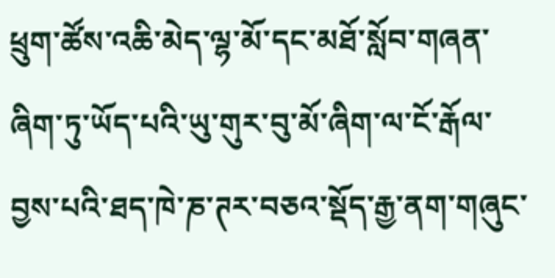ཕྲུག་ཚོས་འཆི་མེད་ལྷ་མོ་དང་མཐོ་སློབ་གཞན་ཞིག་ཏུ་ཡོད་པའི་ཡུ་གུར་བུ་མོ་ཞིག་ལ་ངོ་རྒོལ་བྱས་པའི་ཐད་ཁེ་ཎ་ཊར་བཅའ་སྡོད་རྒྱ་ནག་གཞུང་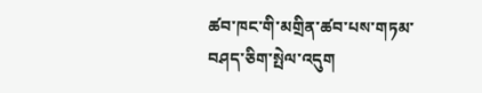ཚབ་ཁང་གི་མགྲིན་ཚབ་པས་གཏམ་བཤད་ཅིག་སྤེལ་འདུག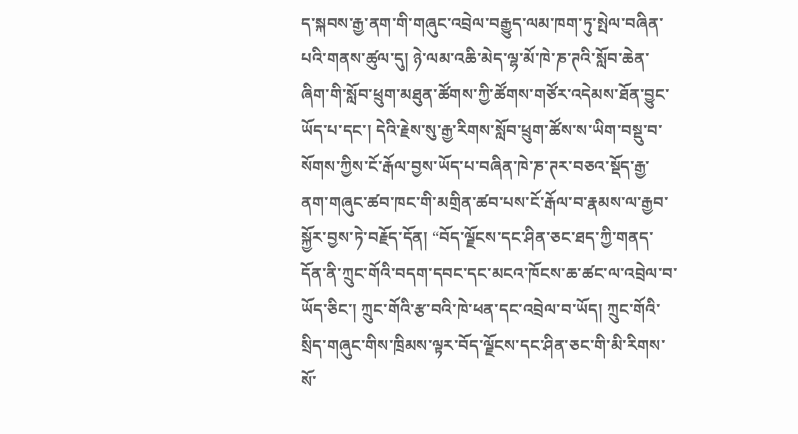ད་སྐབས་རྒྱ་ནག་གི་གཞུང་འབྲེལ་བརྒྱུད་ལམ་ཁག་ཏུ་སྤེལ་བཞིན་པའི་གནས་ཚུལ་དུ། ཉེ་ལམ་འཆི་མེད་ལྷ་མོ་ཁེ་ཎ་ཊའི་སློབ་ཆེན་ཞིག་གི་སློབ་ཕྲུག་མཐུན་ཚོགས་ཀྱི་ཚོགས་གཙོར་འདེམས་ཐོན་བྱུང་ཡོད་པ་དང་། དེའི་རྗེས་སུ་རྒྱ་རིགས་སློབ་ཕྲུག་ཚོས་ས་ཡིག་བསྡུ་བ་སོགས་ཀྱིས་ངོ་རྒོལ་བྱས་ཡོད་པ་བཞིན་ཁེ་ཎ་ཊར་བཅའ་སྡོད་རྒྱ་ནག་གཞུང་ཚབ་ཁང་གི་མགྲིན་ཚབ་པས་ངོ་རྒོལ་བ་རྣམས་ལ་རྒྱབ་སྐྱོར་བྱས་ཏེ་བརྗོད་དོན། “བོད་ལྗོངས་དང་ཤིན་ཅང་ཐད་ཀྱི་གནད་དོན་ནི་ཀྲུང་གོའི་བདག་དབང་དང་མངའ་ཁོངས་ཆ་ཚང་ལ་འབྲེལ་བ་ཡོད་ཅིང་། ཀྲུང་གོའི་རྩ་བའི་ཁེ་ཕན་དང་འབྲེལ་བ་ཡོད། ཀྲུང་གོའི་སྲིད་གཞུང་གིས་ཁྲིམས་ལྟར་བོད་ལྗོངས་དང་ཤིན་ཅང་གི་མི་རིགས་སོ་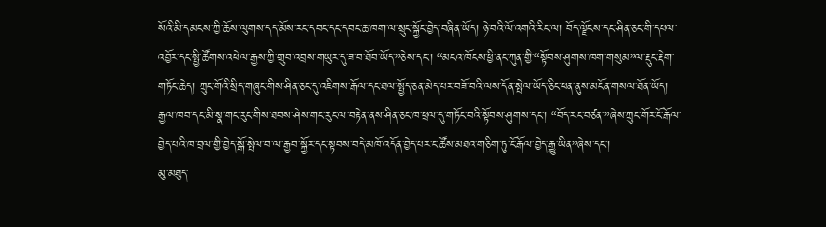སོའི་མི་དམངས་ཀྱི་ཆོས་ལུགས་དད་མོས་རང་དབང་དང་དབང་ཆ་ཁག་ལ་སྲུང་སྐྱོང་བྱེད་བཞིན་ཡོད། ཉེ་བའི་ལོ་འགའི་རིང་ལ། བོད་ལྗོངས་དང་ཤིན་ཅང་གི་དཔལ་འབྱོར་དང་སྤྱི་ཚོགས་འཕེལ་རྒྱས་ཀྱི་གྲུབ་འབྲས་གཡུར་དུ་ཟ་བ་ཐོབ་ཡོད་”ཅེས་དང་། “མངའ་ཁོངས་ཕྱི་ནང་ཀུན་གྱི་“སྟོབས་ཤུགས་ཁག་གསུམ”ལ་རྡུང་རྡེག་གཏོང་ཆེད། ཀྲུང་གོའི་སྲིད་གཞུང་གིས་ཤིན་ཅང་དུ་འཇིགས་རྒོལ་དང་ཐལ་སྤྱོད་ཅན་མེད་པར་བཟོ་བའི་ལས་དོན་སྤེལ་ཡོད་ཅིང་ཕན་ནུས་མངོན་གསལ་ཐོན་ཡོད། རྒྱལ་ཁབ་དང་མི་སྣ་གང་རུང་གིས་ཐབས་ཤེས་གང་རུང་ལ་བརྟེན་ནས་ཤིན་ཅང་ཁ་ཕྲལ་དུ་གཏོང་བའི་སྟོབས་ཤུགས་དང་། “བོད་རང་བཙན་”ཞེས་ཀྲུང་གོར་ངོ་རྒོལ་བྱེད་པའི་ཁ་བྲལ་གྱི་བྱེད་སྒོ་སྤེལ་བ་ལ་རྒྱབ་སྐྱོར་དང་སྟབས་བདེ་མཁོ་འདོན་བྱེད་པར་ང་ཚོས་མཐའ་གཅིག་ཏུ་ངོ་རྒོལ་བྱེད་རྒྱུ་ཡིན”ཞེས་དང་།
མུ་མཐུད་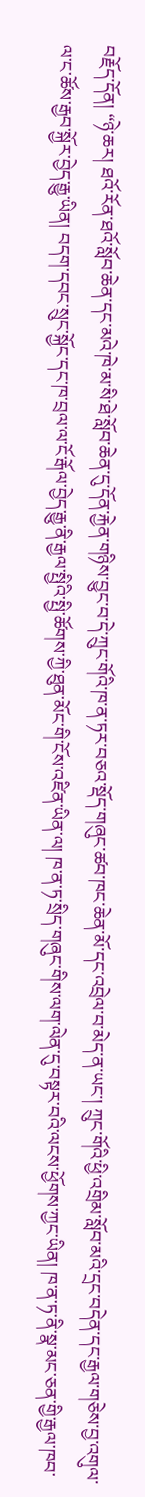བརྗོད་དོན། “ཉེ་ཆར། ཐའོ་རོན་ཐའོ་སློབ་ཆེན་དང་མའེ་ཁེ་མ་སི་ཐེ་སློབ་ཆེན་དུ་དོན་རྐྱེན་གཉིས་བྱུང་བ་དེ་ཀྲུང་གོའི་ཁ་ན་ཏར་བཅའ་སྡོད་གཞུང་ཚབ་ཁང་ཆེན་མོ་དང་འབྲེལ་བ་མེད་ན་ཡང་། ཀྲུང་གོའི་ཕྱི་འགྲིམ་སློབ་མའི་དྲང་བདེན་དང་རྒྱལ་གཅེས་བྱ་འགུལ་ལ་ང་ཚོས་རྒྱབ་སྐྱོར་བྱེད་རྒྱུ་ཡིན། བདག་དབང་སྲུང་སྐྱོང་དང་ཁ་བྲལ་ལ་ངོ་རྒོལ་བྱེད་རྒྱུ་ནི་རྒྱལ་སྤྱིའི་སྤྱི་ཚོགས་ཀྱི་ཐུན་མོང་གི་ངོས་འཛིན་ཡིན་ལ། ཁ་ན་ཏ་སྲིད་གཞུང་གིས་ལག་ལེན་དུ་བསྟར་བའི་ལངས་ཕྱོགས་ཀྱང་ཡིན། ཁ་ན་ཏ་ནི་སྣ་མང་ཅན་གྱི་རྒྱལ་ཁབ་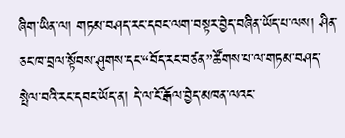ཞིག་ཡིན་ལ། གཏམ་བཤད་རང་དབང་ལག་བསྟར་བྱེད་བཞིན་ཡོད་པ་ལས། ཤིན་ཅང་ཁ་བྲལ་སྟོབས་ཤུགས་དང་“བོད་རང་བཙན”ཚོགས་པ་ལ་གཏམ་བཤད་སྤེལ་བའི་རང་དབང་ཡོད་ན། དེ་ལ་ངོ་རྒོལ་བྱེད་མཁན་ལའང་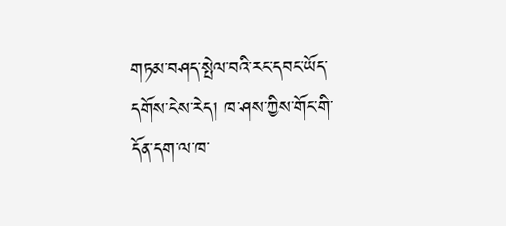གཏམ་བཤད་སྤེལ་བའི་རང་དབང་ཡོད་དགོས་ངེས་རེད། ཁ་ཤས་ཀྱིས་གོང་གི་དོན་དག་ལ་ཁ་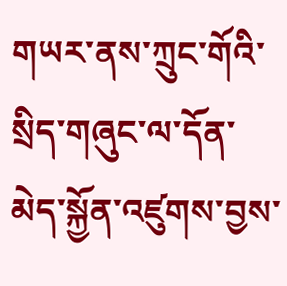གཡར་ནས་ཀྲུང་གོའི་སྲིད་གཞུང་ལ་དོན་མེད་སྐྱོན་འཛུགས་བྱས་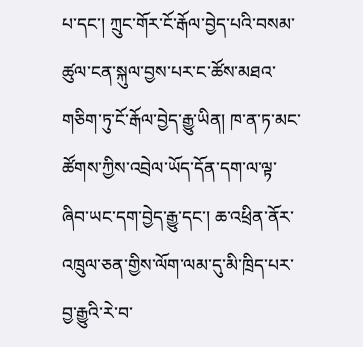པ་དང་། ཀྲུང་གོར་ངོ་རྒོལ་བྱེད་པའི་བསམ་ཚུལ་ངན་སྐུལ་བྱས་པར་ང་ཚོས་མཐའ་གཅིག་ཏུ་ངོ་རྒོལ་བྱེད་རྒྱུ་ཡིན། ཁ་ན་ཏ་མང་ཚོགས་ཀྱིས་འབྲེལ་ཡོད་དོན་དག་ལ་ལྟ་ཞིབ་ཡང་དག་བྱེད་རྒྱུ་དང་། ཆ་འཕྲིན་ནོར་འཁྲུལ་ཅན་གྱིས་ལོག་ལམ་དུ་མི་ཁྲིད་པར་བྱ་རྒྱུའི་རེ་བ་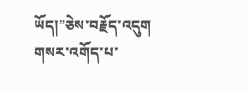ཡོད།”ཅེས་བརྗོད་འདུག
གསར་འགོད་པ་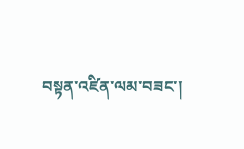བསྟན་འཛིན་ལམ་བཟང་།